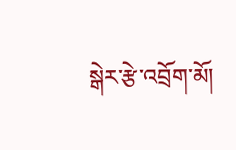སྒེར་རྩེ་འབྲོག་མོ།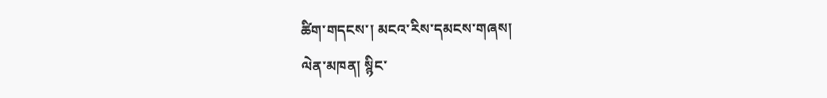ཚིག་གདངས་། མངའ་རིས་དམངས་གཞས།
ལེན་མཁན། སྙིང་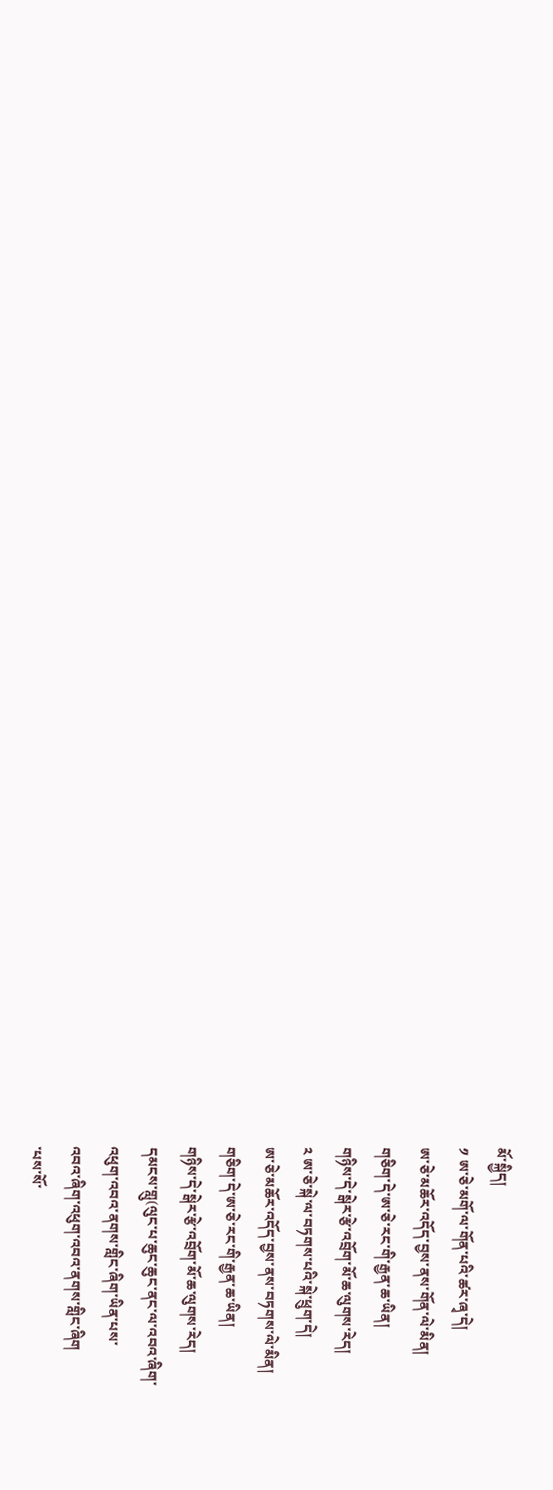མོ་སྐྱིད།
༡ ཨ་ཅེ་མགོ་ལ་གོན་པའི་ཚར་ཞྭ་དེ།
ཨ་ཅེ་མཆོར་འདོད་བྱས་ནས་གོན་ལེ་མིན།
གཅིག་དེ་ཨ་ཅེ་རང་གི་རྒྱན་ཆ་ཡིན།
གཉིས་དེ་སྒེར་རྩེ་འབྲོག་མོ་ཆ་ལུགས་རེད།
༢ ཨ་ཅེ་སྐེ་ལ་བཏགས་པའི་སྐེ་ཕྲུག་དེ།
ཨ་ཅེ་མཆོར་འདོད་བྱས་ནས་བཏགས་ལེ་མིན།
གཅིག་དེ་ཨ་ཅེ་རང་གི་རྒྱན་ཆ་ཡིན།
གཉིས་དེ་སྒེར་རྩེ་འབྲོག་མོ་ཆ་ལུགས་རེད།
དམངས་གླུ(ལུང་པ་ཆུང་ཆུང་ནང་ལ་འབའ་ཞིག་
འཕུག་འབའ་ནགས་གླིང་ཞིག་ཡིན་པས་
འབའ་ཞིག་འཕུག་འབའ་ནགས་གླིང་ཞིག
་པས་སོ་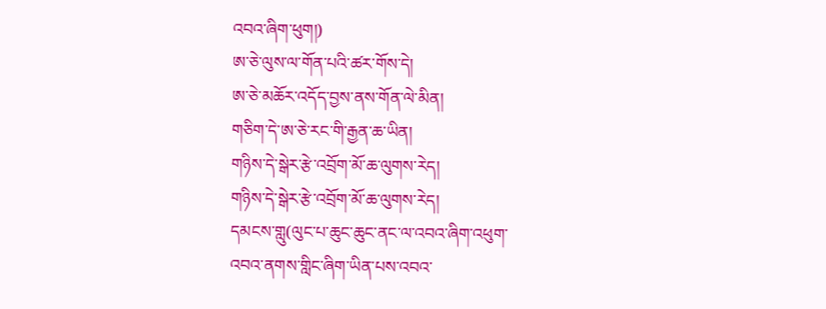འབའ་ཞིག་ཕུག།)
ཨ་ཅེ་ལུས་ལ་གོན་པའི་ཚར་གོས་དེ།
ཨ་ཅེ་མཆོར་འདོད་བྱས་ནས་གོན་ལེ་མིན།
གཅིག་དེ་ཨ་ཅེ་རང་གི་རྒྱན་ཆ་ཡིན།
གཉིས་དེ་སྒེར་རྩེ་འབྲོག་མོ་ཆ་ལུགས་རེད།
གཉིས་དེ་སྒེར་རྩེ་འབྲོག་མོ་ཆ་ལུགས་རེད།
དམངས་གླུ(ལུང་པ་ཆུང་ཆུང་ནང་ལ་འབའ་ཞིག་འཕུག་
འབའ་ནགས་གླིང་ཞིག་ཡིན་པས་འབའ་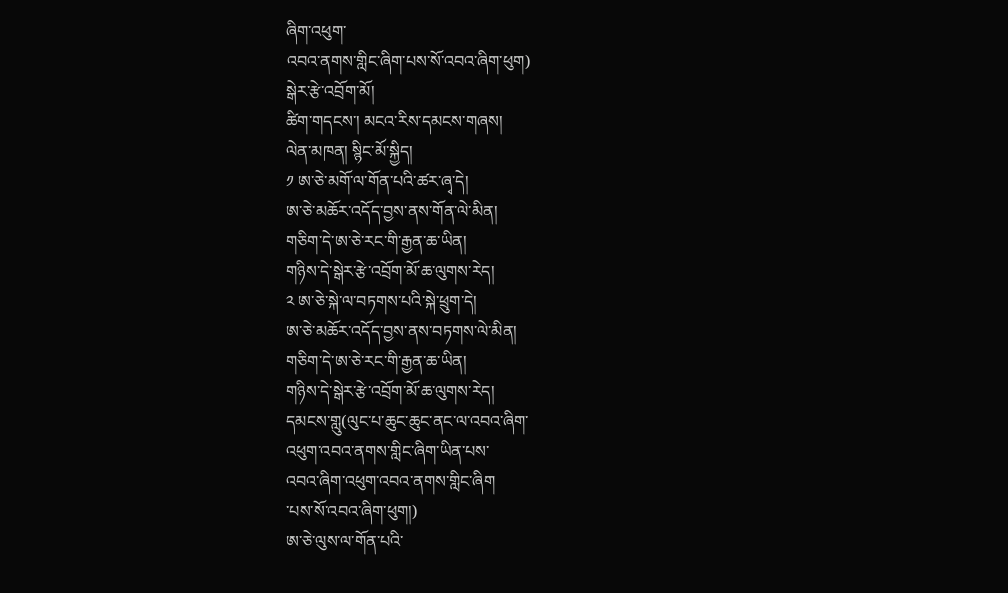ཞིག་འཕུག་
འབའ་ནགས་གླིང་ཞིག་པས་སོ་འབའ་ཞིག་ཕུག)
སྒེར་རྩེ་འབྲོག་མོ།
ཚིག་གདངས་། མངའ་རིས་དམངས་གཞས།
ལེན་མཁན། སྙིང་མོ་སྐྱིད།
༡ ཨ་ཅེ་མགོ་ལ་གོན་པའི་ཚར་ཞྭ་དེ།
ཨ་ཅེ་མཆོར་འདོད་བྱས་ནས་གོན་ལེ་མིན།
གཅིག་དེ་ཨ་ཅེ་རང་གི་རྒྱན་ཆ་ཡིན།
གཉིས་དེ་སྒེར་རྩེ་འབྲོག་མོ་ཆ་ལུགས་རེད།
༢ ཨ་ཅེ་སྐེ་ལ་བཏགས་པའི་སྐེ་ཕྲུག་དེ།
ཨ་ཅེ་མཆོར་འདོད་བྱས་ནས་བཏགས་ལེ་མིན།
གཅིག་དེ་ཨ་ཅེ་རང་གི་རྒྱན་ཆ་ཡིན།
གཉིས་དེ་སྒེར་རྩེ་འབྲོག་མོ་ཆ་ལུགས་རེད།
དམངས་གླུ(ལུང་པ་ཆུང་ཆུང་ནང་ལ་འབའ་ཞིག་
འཕུག་འབའ་ནགས་གླིང་ཞིག་ཡིན་པས་
འབའ་ཞིག་འཕུག་འབའ་ནགས་གླིང་ཞིག
་པས་སོ་འབའ་ཞིག་ཕུག།)
ཨ་ཅེ་ལུས་ལ་གོན་པའི་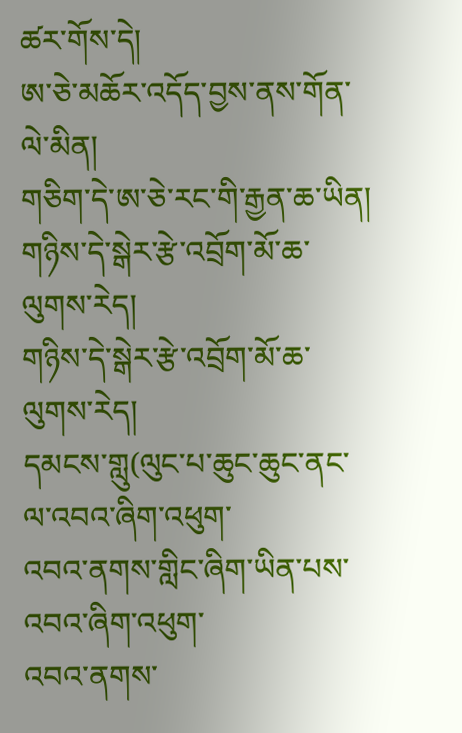ཚར་གོས་དེ།
ཨ་ཅེ་མཆོར་འདོད་བྱས་ནས་གོན་ལེ་མིན།
གཅིག་དེ་ཨ་ཅེ་རང་གི་རྒྱན་ཆ་ཡིན།
གཉིས་དེ་སྒེར་རྩེ་འབྲོག་མོ་ཆ་ལུགས་རེད།
གཉིས་དེ་སྒེར་རྩེ་འབྲོག་མོ་ཆ་ལུགས་རེད།
དམངས་གླུ(ལུང་པ་ཆུང་ཆུང་ནང་ལ་འབའ་ཞིག་འཕུག་
འབའ་ནགས་གླིང་ཞིག་ཡིན་པས་འབའ་ཞིག་འཕུག་
འབའ་ནགས་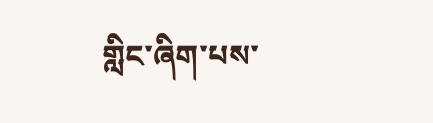གླིང་ཞིག་པས་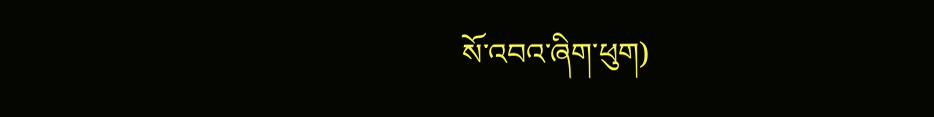སོ་འབའ་ཞིག་ཕུག)